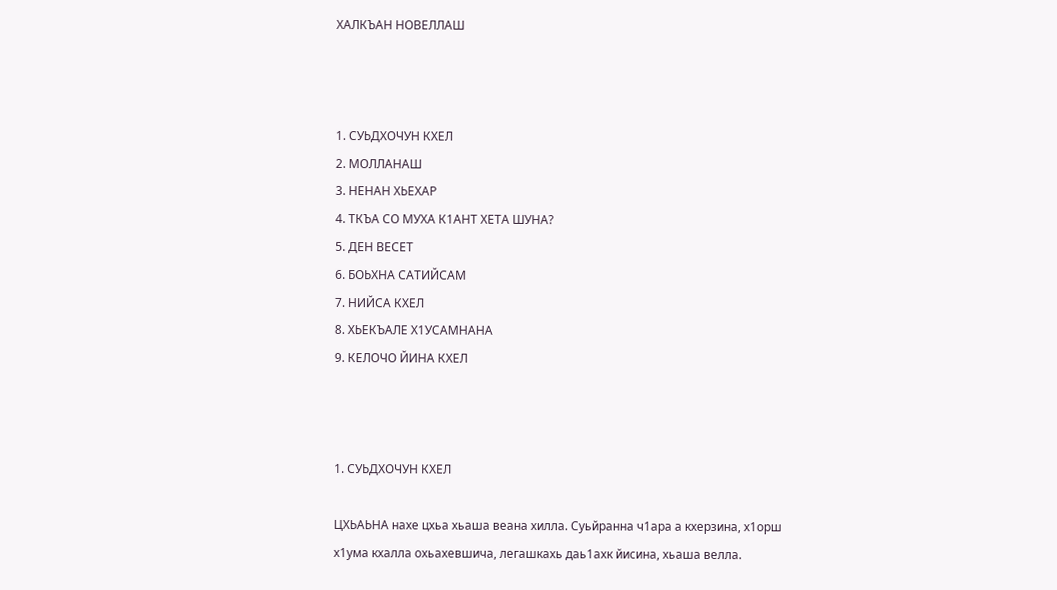ХАЛКЪАН НОВЕЛЛАШ



1. СУЬДХОЧУН КХЕЛ
2. МОЛЛАНАШ
3. НЕНАН ХЬЕХАР
4. ТКЪА СО МУХА К1АНТ ХЕТА ШУНА?
5. ДЕН ВЕСЕТ
6. БОЬХНА САТИЙСАМ
7. НИЙСА КХЕЛ
8. ХЬЕКЪАЛЕ Х1УСАМНАНА
9. КЕЛОЧО ЙИНА КХЕЛ



1. СУЬДХОЧУН КХЕЛ

ЦХЬАЬНА нахе цхьа хьаша веана хилла. Суьйранна ч1ара а кхерзина, х1орш х1ума кхалла охьахевшича, легашкахь даь1ахк йисина, хьаша велла.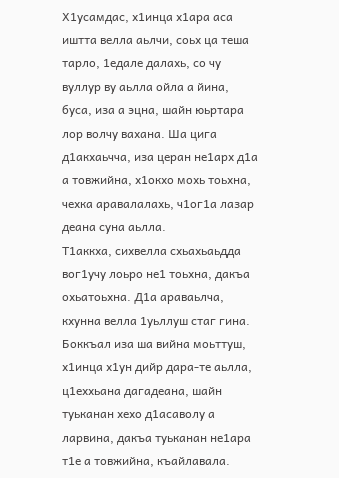Х1усамдас, х1инца х1ара аса иштта велла аьлчи, соьх ца теша тарло, 1едале далахь, со чу вуллур ву аьлла ойла а йина, буса, иза а эцна, шайн юьртара лор волчу вахана. Ша цига д1акхаьчча, иза церан не1арх д1а а товжийна, х1окхо мохь тоьхна, чехка аравалалахь, ч1ог1а лазар деана суна аьлла.
Т1аккха, сихвелла схьахьаьдда вог1учу лоьро не1 тоьхна, дакъа охьатоьхна. Д1а араваьлча, кхунна велла 1уьллуш стаг гина. Боккъал иза ша вийна моьттуш, х1инца х1ун дийр дара-те аьлла, ц1еххьана дагадеана, шайн туьканан хехо д1асаволу а ларвина, дакъа туьканан не1ара т1е а товжийна, къайлавала.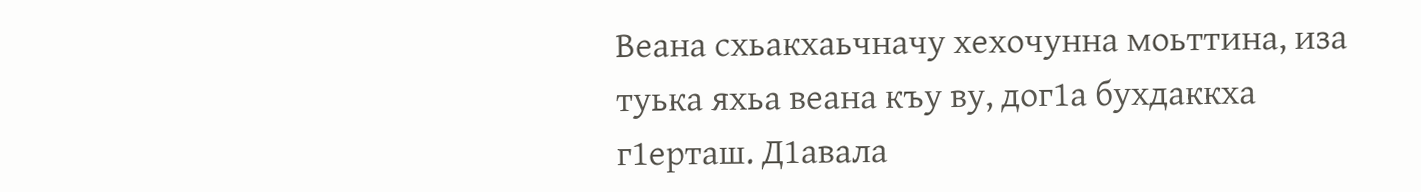Веана схьакхаьчначу хехочунна моьттина, иза туька яхьа веана къу ву, дог1а бухдаккха г1ерташ. Д1авала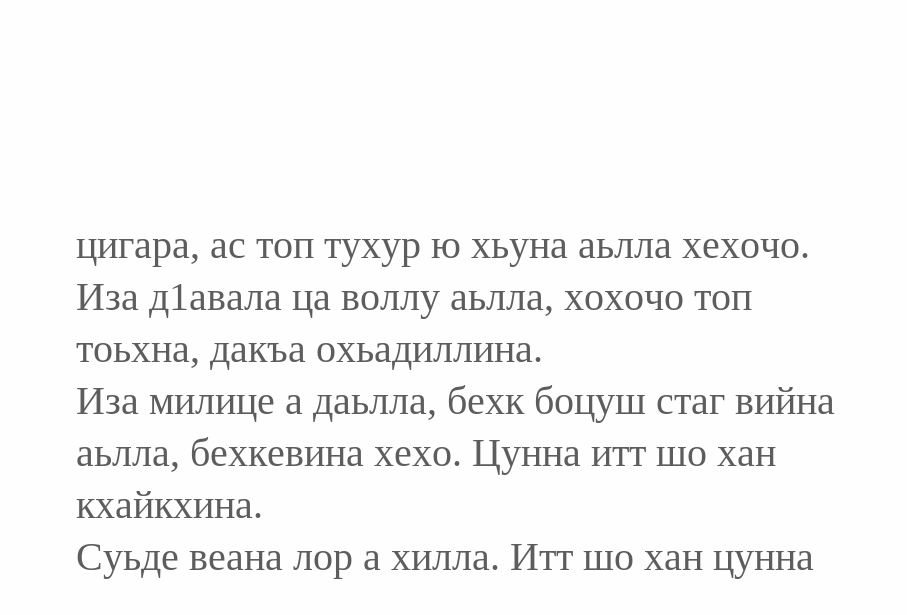цигара, ас топ тухур ю хьуна аьлла хехочо. Иза д1авала ца воллу аьлла, хохочо топ тоьхна, дакъа охьадиллина.
Иза милице а даьлла, бехк боцуш стаг вийна аьлла, бехкевина хехо. Цунна итт шо хан кхайкхина.
Суьде веана лор а хилла. Итт шо хан цунна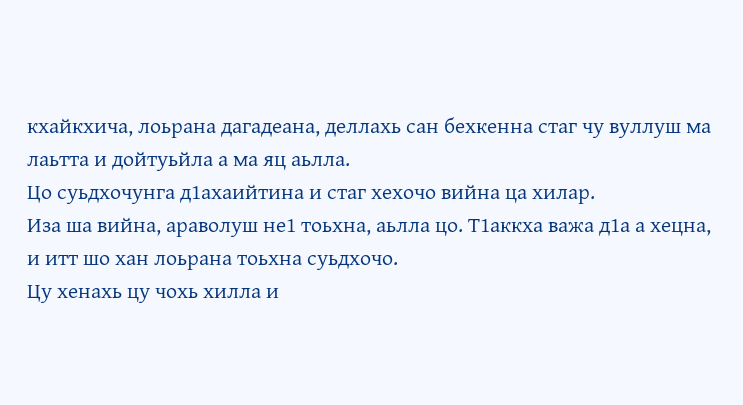кхайкхича, лоьрана дагадеана, деллахь сан бехкенна стаг чу вуллуш ма лаьтта и дойтуьйла а ма яц аьлла.
Цо суьдхочунга д1ахаийтина и стаг хехочо вийна ца хилар.
Иза ша вийна, араволуш не1 тоьхна, аьлла цо. Т1аккха важа д1а а хецна, и итт шо хан лоьрана тоьхна суьдхочо.
Цу хенахь цу чохь хилла и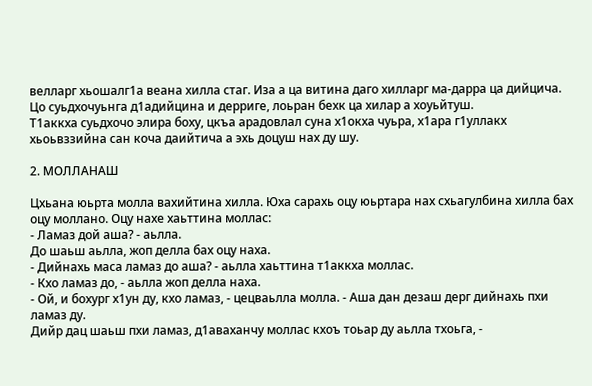велларг хьошалг1а веана хилла стаг. Иза а ца витина даго хилларг ма-дарра ца дийцича. Цо суьдхочуьнга д1адийцина и дерриге, лоьран бехк ца хилар а хоуьйтуш.
Т1аккха суьдхочо элира боху, цкъа арадовлал суна х1окха чуьра, х1ара г1уллакх хьоьвззийна сан коча даийтича а эхь доцуш нах ду шу.

2. МОЛЛАНАШ

Цхьана юьрта молла вахийтина хилла. Юха сарахь оцу юьртара нах схьагулбина хилла бах оцу моллано. Оцу нахе хаьттина моллас:
- Ламаз дой аша? - аьлла.
До шаьш аьлла, жоп делла бах оцу наха.
- Дийнахь маса ламаз до аша? - аьлла хаьттина т1аккха моллас.
- Кхо ламаз до, - аьлла жоп делла наха.
- Ой, и бохург х1ун ду, кхо ламаз, - цецваьлла молла. - Аша дан дезаш дерг дийнахь пхи ламаз ду.
Дийр дац шаьш пхи ламаз, д1аваханчу моллас кхоъ тоьар ду аьлла тхоьга, -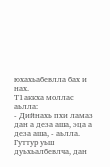юхахьабевлла бах и нах.
Т1аккха моллас аьлла:
- Дийнахь пхи ламаз дан а деза аша, эца а деза аша, - аьлла.
Гуттур уьш дуьхьалбевлча, дан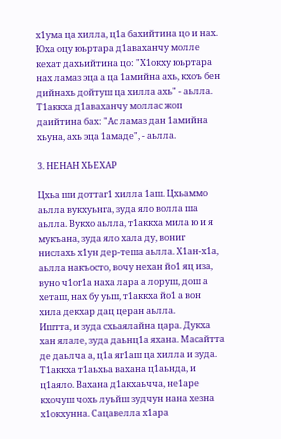х1ума ца хилла, ц1а бахийтина цо и нах. Юха оцу юьртара д1аваханчу молле кехат дахьийтина цо: "Х1окху юьртара нах ламаз эца а ца 1амийна ахь, кхоъ бен дийнахь дойтуш ца хилла ахь" - аьлла.
Т1аккха д1аваханчу моллас жоп даийтина бах: "Ас ламаз дан 1амийна хьуна, ахь эца 1амаде", - аьлла.

3. НЕНАН ХЬЕХАР

Цхьа ши доттаг1 хилла 1аш. Цхьаммо аьлла вукхуьнга, зуда яло волла ша аьлла. Вукхо аьлла, т1аккха мила ю и я мукъана, зуда яло хала ду, вониг нислахь х1ун дер-теша аьлла. Х1ан-х1а, аьлла накъосто, вочу нехан йо1 яц иза, вуно ч1ог1а наха лара а лоруш, дош а хеташ, нах бу уьш, т1аккха йо1 а вон хила декхар дац церан аьлла.
Иштта, и зуда схьаялайна цара. Дукха хан ялале, зуда даьнц1а яхана. Масайтта де даьлча а, ц1а яг1аш ца хилла и зуда. Т1аккха т1аьхьа вахана ц1аьнда, и ц1аяло. Вахана д1акхаьчча, не1аре кхочуш чохь луьйш зудчун нана хезна х1окхунна. Сацавелла х1ара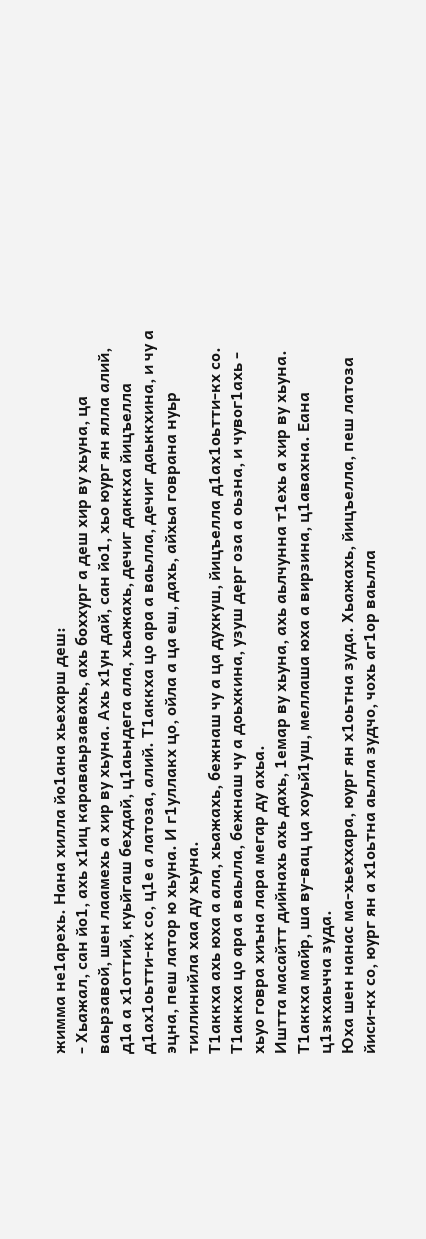жимма не1арехь. Нана хилла йо1ана хьехарш деш:
- Хьажал, сан йо1, ахь х1иц караваьрзавахь, ахь боххург а деш хир ву хьуна, ца ваьрзавой, шен лаамехь а хир ву хьуна. Ахь х1ун дай, сан йо1, хьо юург ян ялла алий, д1а а х1оттий, куьйгаш бехдай, ц1аьндега ала, хьажахь, дечиг даккха йицъелла д1ах1оьтти-кх со, ц1е а латоза, алий. Т1аккха цо ара а ваьлла, дечиг даьккхина, и чу а эцна, пеш латор ю хьуна. И г1уллакх цо, ойла а ца еш, дахь, айхьа говрана нуьр тиллинийла хаа ду хьуна.
Т1аккха ахь юха а ала, хьажахь, бежнаш чу а ца духкуш, йицъелла д1ах1оьтти-кх со. Т1аккха цо ара а ваьлла, бежнаш чу а доьхкина, узуш дерг оза а оьзна, и чувог1ахь - хьуо говра хиъна лара мегар ду ахьа.
Иштта масайтт дийнахь ахь дахь, 1емар ву хьуна, ахь аьлчунна т1ехь а хир ву хьуна.
Т1аккха майр, ша ву-вац ца хоуьй1уш, меллаша юха а вирзина, ц1авахна. Еана ц1зкхаьчча зуда.
Юха шен нанас ма-хьеххара, юург ян х1оьтна зуда. Хьажахь, йицъелла, пеш латоза йиси-кх со, юург ян а х1оьтна аьлла зудчо, чохь аг1ор ваьлла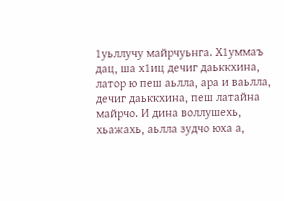1уьллучу майрчуьнга. Х1уммаъ дац, ша х1иц дечиг даьккхина, латор ю пеш аьлла, ара и ваьлла, дечиг даьккхина, пеш латайна майрчо. И дина воллушехь, хьажахь, аьлла зудчо юха а,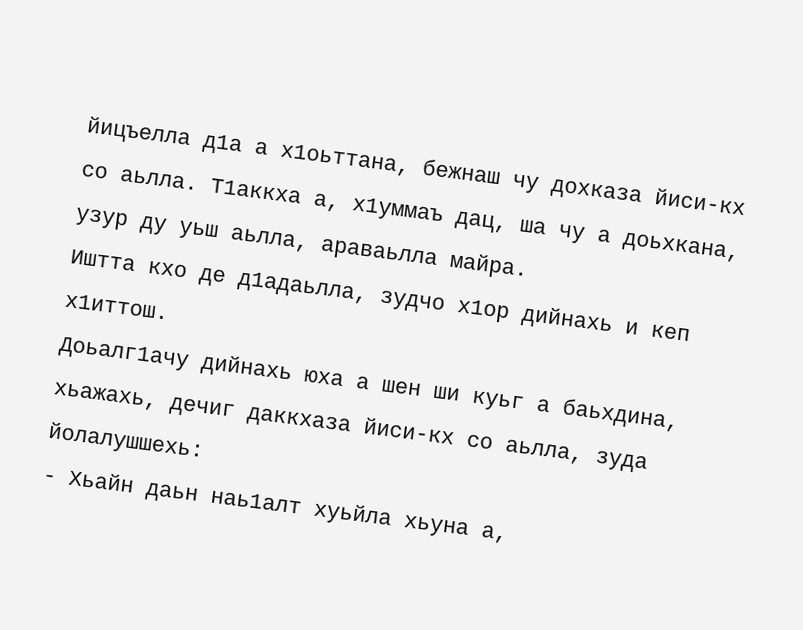йицъелла д1а а х1оьттана, бежнаш чу дохказа йиси-кх со аьлла. Т1аккха а, х1уммаъ дац, ша чу а доьхкана, узур ду уьш аьлла, араваьлла майра.
Иштта кхо де д1адаьлла, зудчо х1ор дийнахь и кеп х1иттош.
Доьалг1ачу дийнахь юха а шен ши куьг а баьхдина, хьажахь, дечиг даккхаза йиси-кх со аьлла, зуда йолалушшехь:
- Хьайн даьн наь1алт хуьйла хьуна а,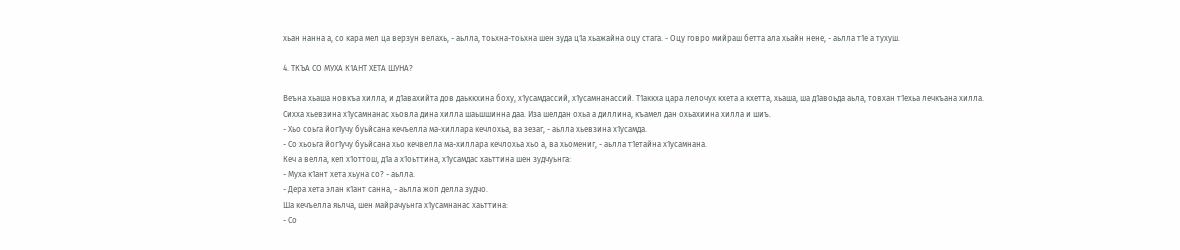хьан нанна а, со кара мел ца верзун велахь, - аьлла, тоьхна-тоьхна шен зуда ц1а хьажайна оцу стага. - Оцу говро мийраш бетта ала хьайн нене, - аьлла т1е а тухуш.

4. ТКЪА СО МУХА К1АНТ ХЕТА ШУНА?

Веъна хьаша новкъа хилла, и д1авахийта дов даьккхина боху, х1усамдассий, х1усамнанассий. Т1аккха цара лелочух кхета а кхетта, хьаша, ша д1авоьда аьла, товхан т1ехьа лечкъана хилла.
Сихха хьевзина х1усамнанас хьовла дина хилла шаьшшинна даа. Иза шелдан охьа а диллина, къамел дан охьахиина хилла и шиъ.
- Хьо соьга йог1учу буьйсана кечъелла ма-хиллара кечлохьа, ва зезаг, - аьлла хьевзина х1усамда.
- Со хьоьга йог1учу буьйсана хьо кечвелла ма-хиллара кечлохьа хьо а, ва хьомениг, - аьлла т1етайна х1усамнана.
Кеч а велла, кеп х1оттош, д1а а х1оьттина, х1усамдас хаьттина шен зудчуьнга:
- Муха к1ант хета хьуна со? - аьлла.
- Дера хета элан к1ант санна, - аьлла жоп делла зудчо.
Ша кечъелла яьлча, шен майрачуьнга х1усамнанас хаьттина:
- Со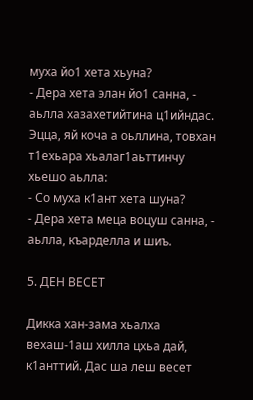муха йо1 хета хьуна?
- Дера хета элан йо1 санна, - аьлла хазахетийтина ц1ийндас.
Эцца, яй коча а оьллина, товхан т1ехьара хьалаг1аьттинчу хьешо аьлла:
- Со муха к1ант хета шуна?
- Дера хета меца воцуш санна, - аьлла, къарделла и шиъ.

5. ДЕН ВЕСЕТ

Дикка хан-зама хьалха вехаш-1аш хилла цхьа дай, к1анттий. Дас ша леш весет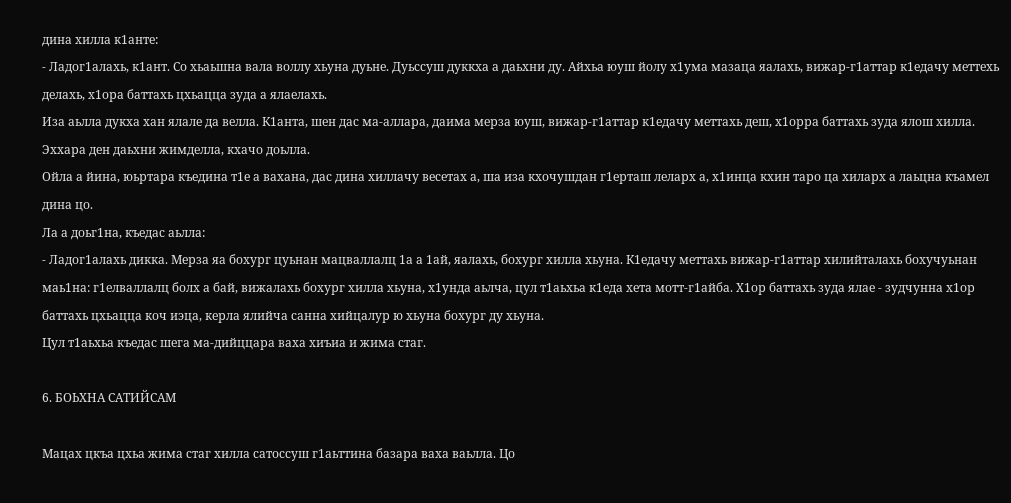дина хилла к1анте:
- Ладог1алахь, к1ант. Со хьаьшна вала воллу хьуна дуьне. Дуьссуш дуккха а даьхни ду. Айхьа юуш йолу х1ума мазаца яалахь, вижар-г1аттар к1едачу меттехь делахь, х1ора баттахь цхьацца зуда а ялаелахь.
Иза аьлла дукха хан ялале да велла. К1анта, шен дас ма-аллара, даима мерза юуш, вижар-г1аттар к1едачу меттахь деш, х1орра баттахь зуда ялош хилла. Эххара ден даьхни жимделла, кхачо доьлла.
Ойла а йина, юьртара къедина т1е а вахана, дас дина хиллачу весетах а, ша иза кхочушдан г1ерташ леларх а, х1инца кхин таро ца хиларх а лаьцна къамел дина цо.
Ла а доьг1на, къедас аьлла:
- Ладог1алахь дикка. Мерза яа бохург цуьнан мацваллалц 1а а 1ай, яалахь, бохург хилла хьуна. К1едачу меттахь вижар-г1аттар хилийталахь бохучуьнан маь1на: г1елваллалц болх а бай, вижалахь бохург хилла хьуна, х1унда аьлча, цул т1аьхьа к1еда хета мотт-г1айба. Х1ор баттахь зуда ялае - зудчунна х1ор баттахь цхьацца коч иэца, керла ялийча санна хийцалур ю хьуна бохург ду хьуна.
Цул т1аьхьа къедас шега ма-дийццара ваха хиъиа и жима стаг.

6. БОЬХНА САТИЙСАМ

Мацах цкъа цхьа жима стаг хилла сатоссуш г1аьттина базара ваха ваьлла. Цо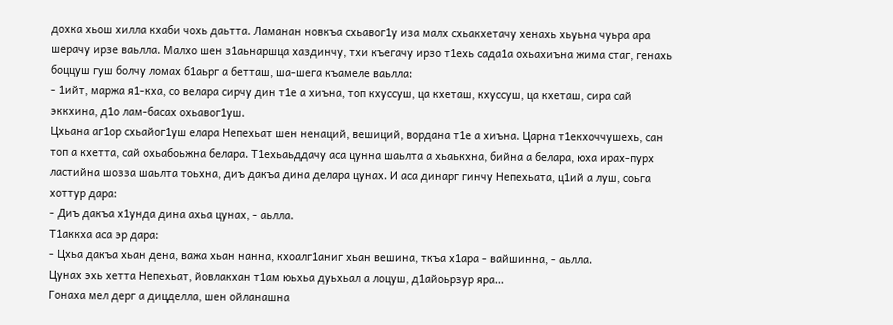дохка хьош хилла кхаби чохь даьтта. Ламанан новкъа схьавог1у иза малх схьакхетачу хенахь хьуьна чуьра ара шерачу ирзе ваьлла. Малхо шен з1аьнаршца хаздинчу, тхи къегачу ирзо т1ехь сада1а охьахиъна жима стаг, генахь боццуш гуш болчу ломах б1аьрг а бетташ, ша-шега къамеле ваьлла:
- 1ийт, маржа я1-кха, со велара сирчу дин т1е а хиъна, топ кхуссуш, ца кхеташ, кхуссуш, ца кхеташ, сира сай эккхина, д1о лам-басах охьавог1уш.
Цхьана аг1ор схьайог1уш елара Непехьат шен ненаций, вешиций, вордана т1е а хиъна. Царна т1екхоччушехь, сан топ а кхетта, сай охьабоьжна белара. Т1ехьаьддачу аса цунна шаьлта а хьаькхна, бийна а белара, юха ирах-пурх ластийна шозза шаьлта тоьхна, диъ дакъа дина делара цунах. И аса динарг гинчу Непехьата, ц1ий а луш, соьга хоттур дара:
- Диъ дакъа х1унда дина ахьа цунах, - аьлла.
Т1аккха аса эр дара:
- Цхьа дакъа хьан дена, важа хьан нанна, кхоалг1аниг хьан вешина, ткъа х1ара - вайшинна, - аьлла.
Цунах эхь хетта Непехьат, йовлакхан т1ам юьхьа дуьхьал а лоцуш, д1айоьрзур яра...
Гонаха мел дерг а дицделла, шен ойланашна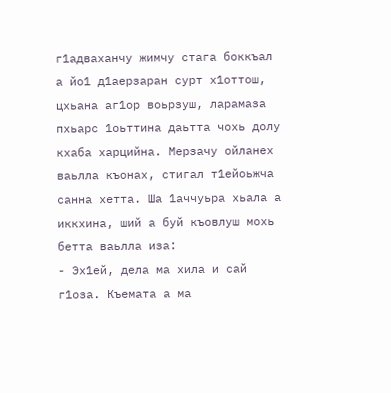г1адваханчу жимчу стага боккъал а йо1 д1аерзаран сурт х1оттош, цхьана аг1ор воьрзуш, ларамаза пхьарс 1оьттина даьтта чохь долу кхаба харцийна. Мерзачу ойланех ваьлла къонах, стигал т1ейоьжча санна хетта. Ша 1аччуьра хьала а иккхина, ший а буй къовлуш мохь бетта ваьлла иза:
- Эх1ей, дела ма хила и сай г1оза. Къемата а ма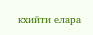кхийти елара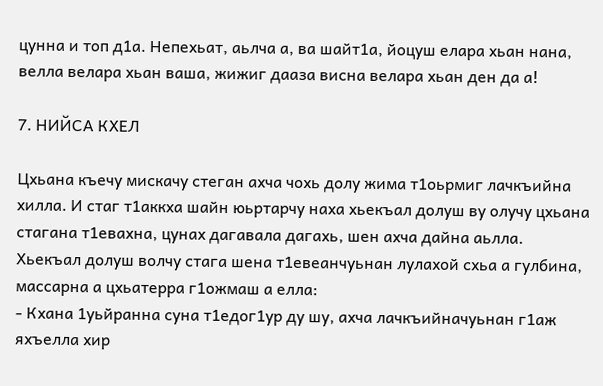цунна и топ д1а. Непехьат, аьлча а, ва шайт1а, йоцуш елара хьан нана, велла велара хьан ваша, жижиг дааза висна велара хьан ден да а!

7. НИЙСА КХЕЛ

Цхьана къечу мискачу стеган ахча чохь долу жима т1оьрмиг лачкъийна хилла. И стаг т1аккха шайн юьртарчу наха хьекъал долуш ву олучу цхьана стагана т1евахна, цунах дагавала дагахь, шен ахча дайна аьлла.
Хьекъал долуш волчу стага шена т1евеанчуьнан лулахой схьа а гулбина, массарна а цхьатерра г1ожмаш а елла:
- Кхана 1уьйранна суна т1едог1ур ду шу, ахча лачкъийначуьнан г1аж яхъелла хир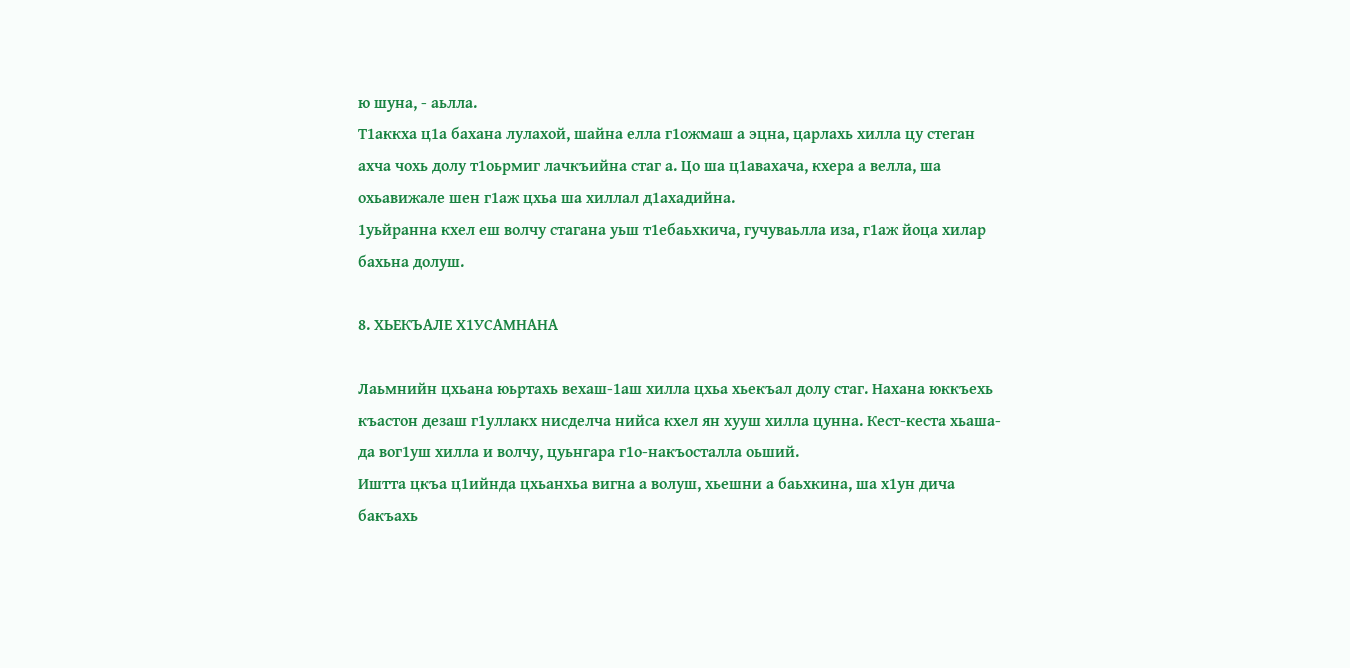ю шуна, - аьлла.
Т1аккха ц1а бахана лулахой, шайна елла г1ожмаш а эцна, царлахь хилла цу стеган ахча чохь долу т1оьрмиг лачкъийна стаг а. Цо ша ц1авахача, кхера а велла, ша охьавижале шен г1аж цхьа ша хиллал д1ахадийна.
1уьйранна кхел еш волчу стагана уьш т1ебаьхкича, гучуваьлла иза, г1аж йоца хилар бахьна долуш.

8. ХЬЕКЪАЛЕ Х1УСАМНАНА

Лаьмнийн цхьана юьртахь вехаш-1аш хилла цхьа хьекъал долу стаг. Нахана юккъехь къастон дезаш г1уллакх нисделча нийса кхел ян хууш хилла цунна. Кест-кеста хьаша-да вог1уш хилла и волчу, цуьнгара г1о-накъосталла оьший.
Иштта цкъа ц1ийнда цхьанхьа вигна а волуш, хьешни а баьхкина, ша х1ун дича бакъахь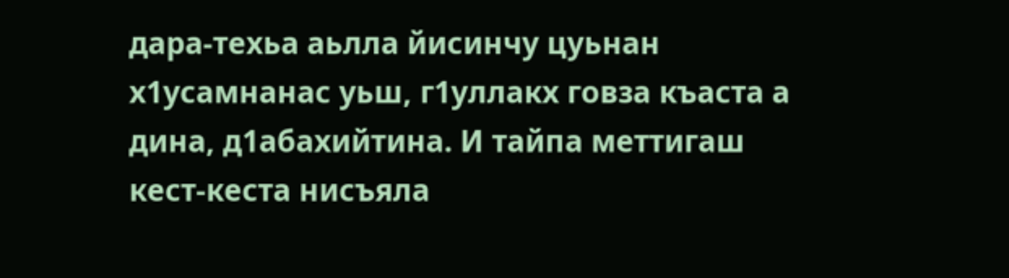дара-техьа аьлла йисинчу цуьнан х1усамнанас уьш, г1уллакх говза къаста а дина, д1абахийтина. И тайпа меттигаш кест-кеста нисъяла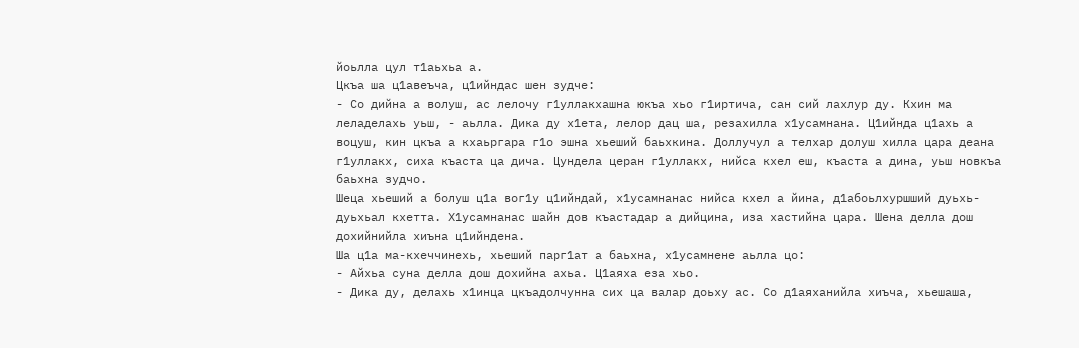йоьлла цул т1аьхьа а.
Цкъа ша ц1авеъча, ц1ийндас шен зудче:
- Со дийна а волуш, ас лелочу г1уллакхашна юкъа хьо г1иртича, сан сий лахлур ду. Кхин ма леладелахь уьш, - аьлла. Дика ду х1ета, лелор дац ша, резахилла х1усамнана. Ц1ийнда ц1ахь а воцуш, кин цкъа а кхаьргара г1о эшна хьеший баьхкина. Доллучул а телхар долуш хилла цара деана г1уллакх, сиха къаста ца дича. Цундела церан г1уллакх, нийса кхел еш, къаста а дина, уьш новкъа баьхна зудчо.
Шеца хьеший а болуш ц1а вог1у ц1ийндай, х1усамнанас нийса кхел а йина, д1абоьлхуршший дуьхь-дуьхьал кхетта. Х1усамнанас шайн дов къастадар а дийцина, иза хастийна цара. Шена делла дош дохийнийла хиъна ц1ийндена.
Ша ц1а ма-кхеччинехь, хьеший парг1ат а баьхна, х1усамнене аьлла цо:
- Айхьа суна делла дош дохийна ахьа. Ц1аяха еза хьо.
- Дика ду, делахь х1инца цкъадолчунна сих ца валар доьху ас. Со д1аяханийла хиъча, хьешаша,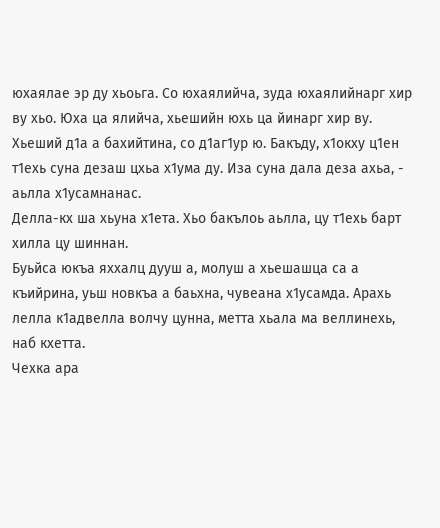юхаялае эр ду хьоьга. Со юхаялийча, зуда юхаялийнарг хир ву хьо. Юха ца ялийча, хьешийн юхь ца йинарг хир ву. Хьеший д1а а бахийтина, со д1аг1ур ю. Бакъду, х1окху ц1ен т1ехь суна дезаш цхьа х1ума ду. Иза суна дала деза ахьа, - аьлла х1усамнанас.
Делла-кх ша хьуна х1ета. Хьо бакълоь аьлла, цу т1ехь барт хилла цу шиннан.
Буьйса юкъа яххалц дууш а, молуш а хьешашца са а къийрина, уьш новкъа а баьхна, чувеана х1усамда. Арахь лелла к1адвелла волчу цунна, метта хьала ма веллинехь, наб кхетта.
Чехка ара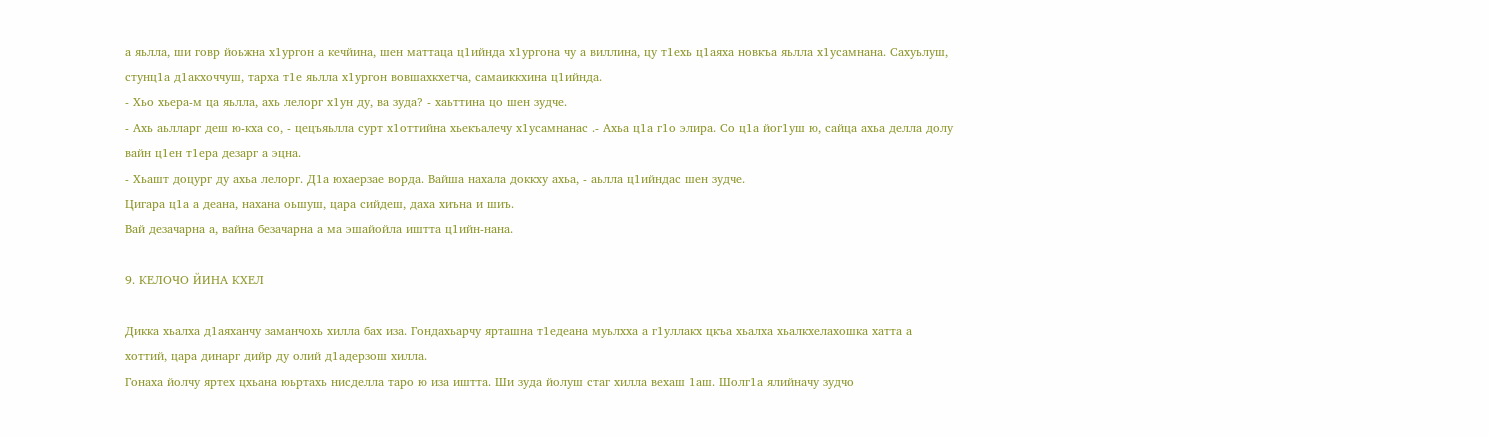а яьлла, ши говр йоьжна х1ургон а кечйина, шен маттаца ц1ийнда х1ургона чу а виллина, цу т1ехь ц1аяха новкъа яьлла х1усамнана. Сахуьлуш, стунц1а д1акхоччуш, тарха т1е яьлла х1ургон вовшахкхетча, самаиккхина ц1ийнда.
- Хьо хьера-м ца яьлла, ахь лелорг х1ун ду, ва зуда? - хаьттина цо шен зудче.
- Ахь аьлларг деш ю-кха со, - цецъяьлла сурт х1оттийна хьекъалечу х1усамнанас .- Ахьа ц1а г1о элира. Со ц1а йог1уш ю, сайца ахьа делла долу вайн ц1ен т1ера дезарг а эцна.
- Хьашт доцург ду ахьа лелорг. Д1а юхаерзае ворда. Вайша нахала доккху ахьа, - аьлла ц1ийндас шен зудче.
Цигара ц1а а деана, нахана оьшуш, цара сийдеш, даха хиъна и шиъ.
Вай дезачарна а, вайна безачарна а ма эшайойла иштта ц1ийн-нана.

9. КЕЛОЧО ЙИНА КХЕЛ

Дикка хьалха д1аяханчу заманчохь хилла бах иза. Гондахьарчу ярташна т1едеана муьлхха а г1уллакх цкъа хьалха хьалкхелахошка хатта а хоттий, цара динарг дийр ду олий д1адерзош хилла.
Гонаха йолчу яртех цхьана юьртахь нисделла таро ю иза иштта. Ши зуда йолуш стаг хилла вехаш 1аш. Шолг1а ялийначу зудчо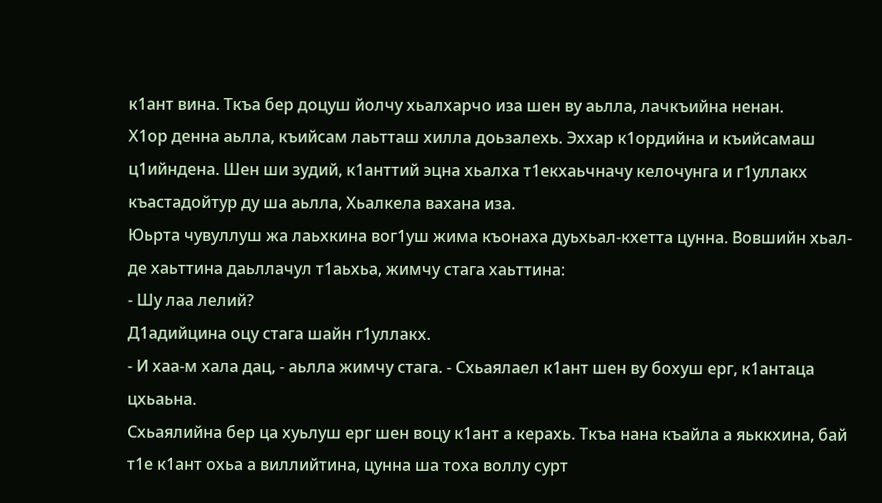к1ант вина. Ткъа бер доцуш йолчу хьалхарчо иза шен ву аьлла, лачкъийна ненан.
Х1ор денна аьлла, къийсам лаьтташ хилла доьзалехь. Эххар к1ордийна и къийсамаш ц1ийндена. Шен ши зудий, к1анттий эцна хьалха т1екхаьчначу келочунга и г1уллакх къастадойтур ду ша аьлла, Хьалкела вахана иза.
Юьрта чувуллуш жа лаьхкина вог1уш жима къонаха дуьхьал-кхетта цунна. Вовшийн хьал-де хаьттина даьллачул т1аьхьа, жимчу стага хаьттина:
- Шу лаа лелий?
Д1адийцина оцу стага шайн г1уллакх.
- И хаа-м хала дац, - аьлла жимчу стага. - Схьаялаел к1ант шен ву бохуш ерг, к1антаца цхьаьна.
Схьаялийна бер ца хуьлуш ерг шен воцу к1ант а керахь. Ткъа нана къайла а яьккхина, бай т1е к1ант охьа а виллийтина, цунна ша тоха воллу сурт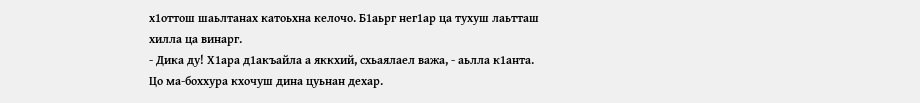х1оттош шаьлтанах катоьхна келочо. Б1аьрг нег1ар ца тухуш лаьтташ хилла ца винарг.
- Дика ду! Х1ара д1акъайла а яккхий, схьаялаел важа, - аьлла к1анта.
Цо ма-боххура кхочуш дина цуьнан дехар.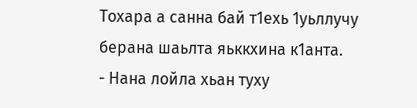Тохара а санна бай т1ехь 1уьллучу берана шаьлта яьккхина к1анта.
- Нана лойла хьан туху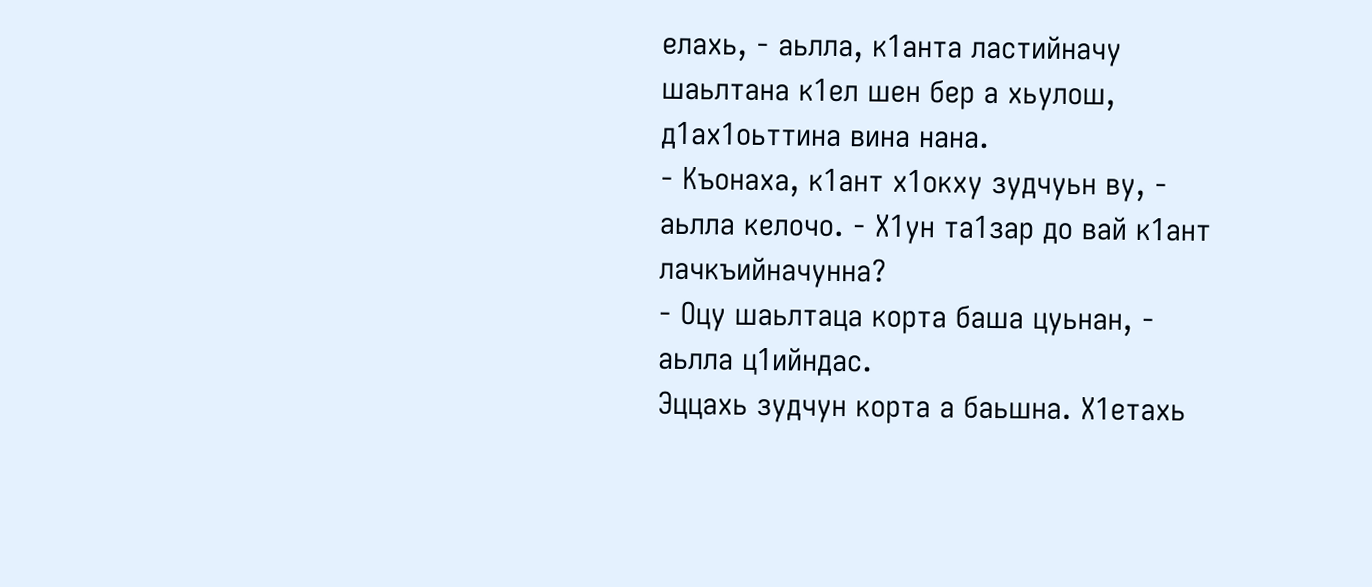елахь, - аьлла, к1анта ластийначу шаьлтана к1ел шен бер а хьулош, д1ах1оьттина вина нана.
- Къонаха, к1ант х1окху зудчуьн ву, - аьлла келочо. - Х1ун та1зар до вай к1ант лачкъийначунна?
- Оцу шаьлтаца корта баша цуьнан, - аьлла ц1ийндас.
Эццахь зудчун корта а баьшна. Х1етахь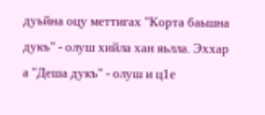дуьйна оцу меттигах "Корта баьшна дукъ" - олуш хийла хан яьлла. Эххар а "Деша дукъ" - олуш и ц1е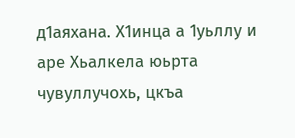д1аяхана. Х1инца а 1уьллу и аре Хьалкела юьрта чувуллучохь, цкъа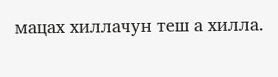мацах хиллачун теш а хилла.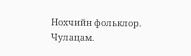Нохчийн фольклор. Чулацам.